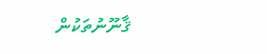ޤާނޫނުތަކުން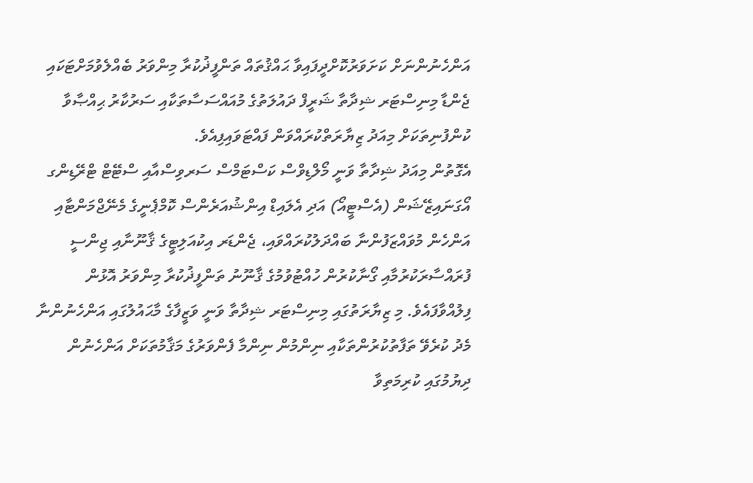އަންހެނުންނަށް ކަށަވަރުކޮށްދީފައިވާ ޙައްޤުތައް ތަންފީޛުކުރާ މިންވަރު ބެއްލެވުމަށްޓަކައި ޖެންޑާ މިނިސްޓަރ ޝިދާތާ ޝަރީފް ދައުލަތުގެ މުއައްސަސާތަކާއި ސަރުކާރު ޙިއްޞާވާ ކުންފުނިތަކަށް މިއަދު ޒިޔާރަތްކުރައްވަން ފައްޓަވައިފިއެވެ.
އެގޮތުން މިއަދު ޝިދާތާ ވަނީ މޯލްޑިވްސް ކަސްޓަމްސް ސަރވިސްއާއި ސްޓޭޓް ޓްރޭޑިންގ އޯގަނައިޒޭޝަން (އެސްޓީއޯ) އަދި އެލައިޑް އިންޝުއަރެންސް ކޮމްޕެނީގެ މެނޭޖްމަންޓާއި އަންހެން މުވައްޒަފުންނާ ބައްދަލުކުރައްވައި، ޖެންޑަރ އިކުއަލިޓީގެ ޤާނޫނާއި ޖިންސީ ފުރައްސާރަކުރުމާއި ގޯނާކުރުން ހުއްޓުވުމުގެ ޤާނޫނު ތަންފީޛުކުރާ މިންވަރު އޮޅުން ފިލުއްވާފައެވެ. މި ޒިޔާރަތުގައި މިނިސްޓަރ ޝިދާތާ ވަނީ ވަޒީފާގެ މާޙައުލުގައި އަންހެނުންނާ މެދު ކުރެވޭ ތަފާތުކުރުންތަކާއި ނިންމުން ނިންމާ ފެންވަރުގެ މަޤާމުތަކަށް އަންހެނުން ދިޔުމުގައި ކުރިމަތިވާ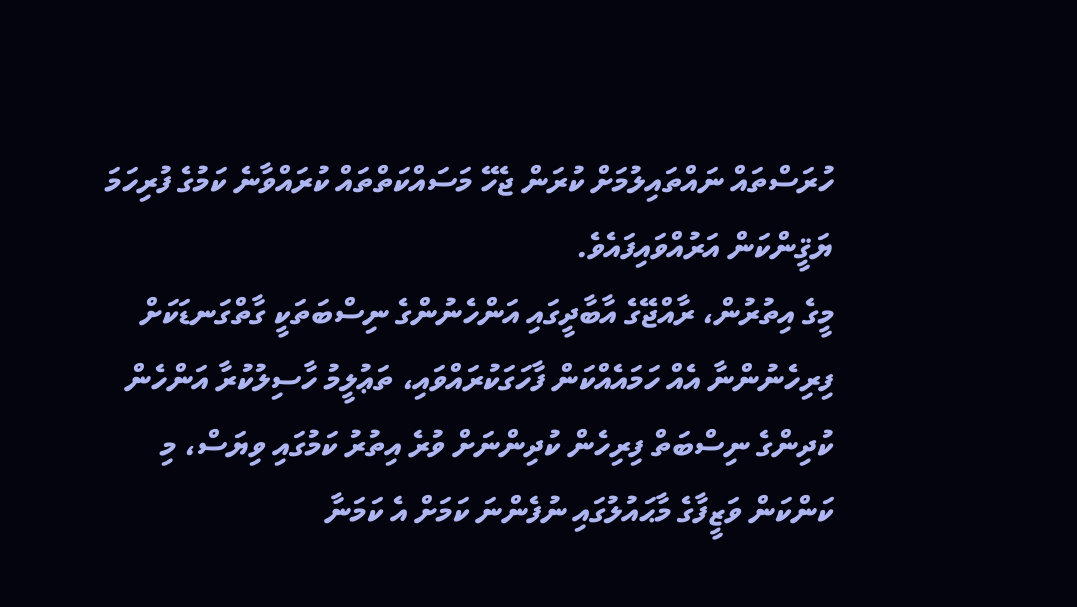ހުރަސްތައް ނައްތައިލުމަށް ކުރަން ޖެހޭ މަސައްކަތްތައް ކުރައްވާނެ ކަމުގެ ފުރިހަމަ ޔަޤީންކަން އަރުއްވައިފައެވެ.
މީގެ އިތުރުން، ރާއްޖޭގެ އާބާދީގައި އަންހެނުންގެ ނިސްބަތަކީ ގާތްގަނޑަކަށް ފިރިހެނުންނާ އެއް ހަމައެއްކަން ފާހަގަކުރައްވައި، ތަޢުލީމު ހާސިލުކުރާ އަންހެން ކުދިންގެ ނިސްބަތް ފިރިހެން ކުދިންނަށް ވުރެ އިތުރު ކަމުގައި ވިޔަސް، މި ކަންކަން ވަޒީފާގެ މާޙައުލުގައި ނުފެންނަ ކަމަށް އެ ކަމަނާ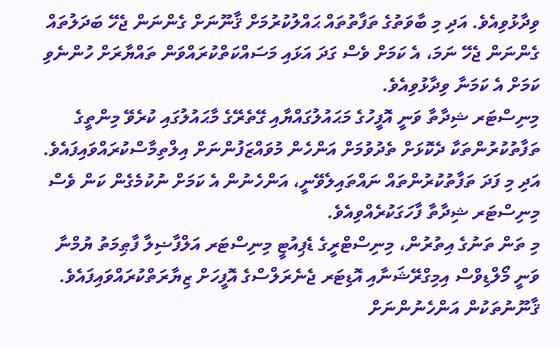ވިދާޅުވިއެވެ. އަދި މި ބާވަތުގެ ތަފާތުތައް ޙައްލުކުރުމަށް ޤާނޫނަށް ގެންނަން ޖެހޭ ބަދަލުތައް ގެންނަން ޖެހޭ ނަމަ، އެ ކަމަށް ވެސް ގަދަ އަޅައި މަސައްކަތްކުރައްވަން ތައްޔާރަށް ހުންނެވި ކަމަށް އެ ކަމަނާ ވިދާޅުވިއެވެ.
މިނިސްޓަރ ޝިދާތާ ވަނީ އޮފީހުގެ މަޙައުލުގައްޔާއި ގޭތެރޭގެ މާޙައުލުގައި ކުރެވޭ މިންތީގެ ތަފާތުކުރުންތަކާ ދެކޮޅަށް ތެދުވުމަށް އަންހެން މުވައްޒަފުންނަށް އިލްތިމާސްކުރައްވައިފައެވެ. އަދި މި ފަދަ ތަފާތުކުރުންތައް ނައްތައިލެވޭނީ، އަންހެނުން އެ ކަމަށް ނުކުމެގެން ކަން ވެސް މިނިސްޓަރ ޝިދާތާ ފާހަގަކުރެއްވިއެވެ.
މި ތަން ތަނުގެ އިތުރުން، މިނިސްޓްރީގެ ޑެޕިއުޓީ މިނިސްޓަރ އަލްފާޟިލާ ފާޠިމަތު ޔުމްނާ ވަނީ މޯލްޑިވްސް އިމިގްރޭޝަނާއި އޮޑިޓަރ ޖެނެރަލްސްގެ އޮފީހަށް ޒިޔާރަތްކުރައްވައިފައެވެ.
ޤާނޫނުތަކުން އަންހެނުންނަށް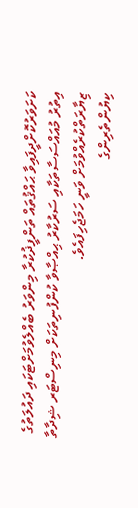ކަށަވަރުކޮށްދީފައިވާ ޙައްޤުތައް ތަންފީޛުކުރާ މިންވަރު ބެއްލެވުމަށްޓަކައި ދައުލަތުގެ އިތުރު މުއައްސަސާތަކާއި ސަރުކާރު ޙިއްޞާވާ ކުންފުނިތަކަށް މިނިސްޓަރ ޝިދާތާ ޒިޔާރަތްކުރެއްވުމަށް ވަނީ ހަމަޖެހިފައެވެ.
ކިޔުންތެރިންގެ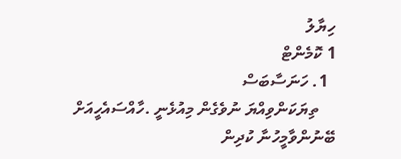ހިޔާލު
1 ކޮމެންޓް
  1. ހަނަސާބަސް
    ތިޔަކަންވިއްޔަ ނުވެގެން މިއުޅެނީ .ހާއްސައެހީއަށް ބޭނުންވާމީހުނާ ކުދިން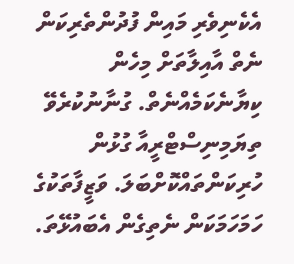އެކެނިވެރި މައިން ފުދުންތެރިކަން ނެތް އާއިލާތަށް މިހެން ކިޔާނެކަމެއްނެތް. ގުނާނުކުރެވޭ ތިޔަމިނިސްޓްރީއާ ގުޅުން ހުރިކަންތައްކޮށްބަލަ. ވަޒީފާތަކުގެ ހަމަހަމަކަން ނެތިގެން އެބައުޅޭތަ.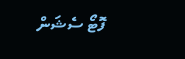ފޮޓޯ ސެޝަން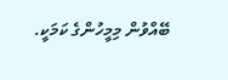ބޭއްވުން މިމީހުންގެ ކަމަކީ.